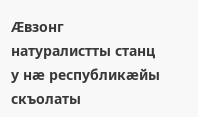Æвзонг натуралистты станц у нæ республикæйы скъолаты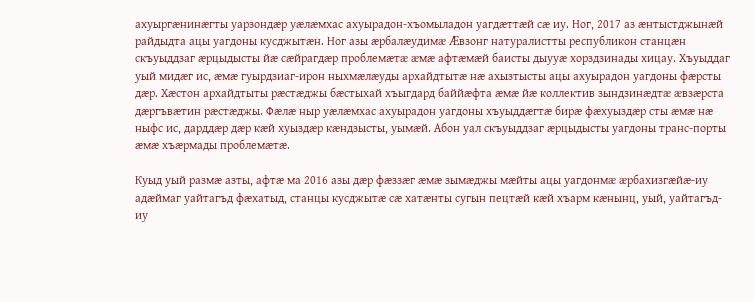ахуыргæнинæгты уарзондæр уæлæмхас ахуырадон-хъомыладон уагдæттæй сæ иу. Ног, 2017 аз æнтыстджынæй райдыдта ацы уагдоны кусджытæн. Ног азы æрбалæудимæ Æвзонг натуралистты республикон станцæн скъуыддзаг æрцыдысты йæ сæйрагдæр проблемæтæ æмæ афтæмæй баисты дыууæ хорздзинады хицау. Хъуыддаг уый мидæг ис, æмæ гуырдзиаг-ирон ныхмæлæуды архайдтытæ нæ ахызтысты ацы ахуырадон уагдоны фæрсты дæр. Хæстон архайдтыты рæстæджы бæстыхай хъыгдард баййæфта æмæ йæ коллектив зындзинæдтæ æвзæрста дæргъвæтин рæстæджы. Фæлæ ныр уæлæмхас ахуырадон уагдоны хъуыддæгтæ бирæ фæхуыздæр сты æмæ нæ ныфс ис, дарддæр дæр кæй хуыздæр кæндзысты, уымæй. Абон уал скъуыддзаг æрцыдысты уагдоны транс-порты æмæ хъæрмады проблемæтæ.

Куыд уый размæ азты, афтæ ма 2016 азы дæр фæззæг æмæ зымæджы мæйты ацы уагдонмæ æрбахизгæйæ-иу адæймаг уайтагъд фæхатыд, станцы кусджытæ сæ хатæнты сугын пецтæй кæй хъарм кæнынц, уый, уайтагъд-иу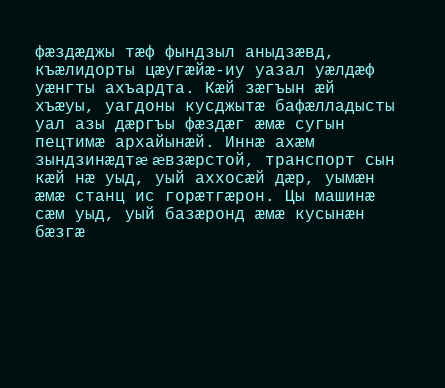фæздæджы тæф фындзыл аныдзæвд, къæлидорты цæугæйæ-иу уазал уæлдæф уæнгты ахъардта. Кæй зæгъын æй хъæуы, уагдоны кусджытæ бафæлладысты уал азы дæргъы фæздæг æмæ сугын пецтимæ архайынæй. Иннæ ахæм зындзинæдтæ æвзæрстой, транспорт сын кæй нæ уыд, уый аххосæй дæр, уымæн æмæ станц ис горæтгæрон. Цы машинæ сæм уыд, уый базæронд æмæ кусынæн бæзгæ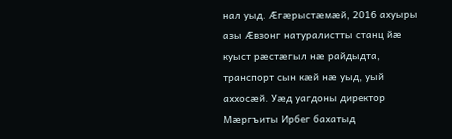нал уыд. Æгæрыстæмæй, 2016 ахуыры азы Æвзонг натуралистты станц йæ куыст рæстæгыл нæ райдыдта, транспорт сын кæй нæ уыд, уый аххосæй. Уæд уагдоны директор Мæргъиты Ирбег бахатыд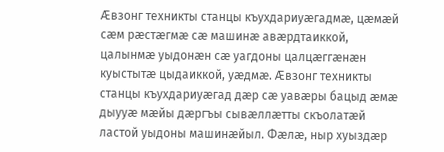Æвзонг техникты станцы къухдариуæгадмæ, цæмæй сæм рæстæгмæ сæ машинæ авæрдтаиккой, цалынмæ уыдонæн сæ уагдоны цалцæггæнæн куыстытæ цыдаиккой, уæдмæ. Æвзонг техникты станцы къухдариуæгад дæр сæ уавæры бацыд æмæ дыууæ мæйы дæргъы сывæллæтты скъолатæй ластой уыдоны машинæйыл. Фæлæ, ныр хуыздæр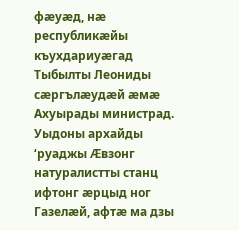фæуæд, нæ республикæйы къухдариуæгад Тыбылты Леониды сæргълæудæй æмæ Ахуырады министрад. Уыдоны архайды ‘руаджы Æвзонг натуралистты станц ифтонг æрцыд ног Газелæй, афтæ ма дзы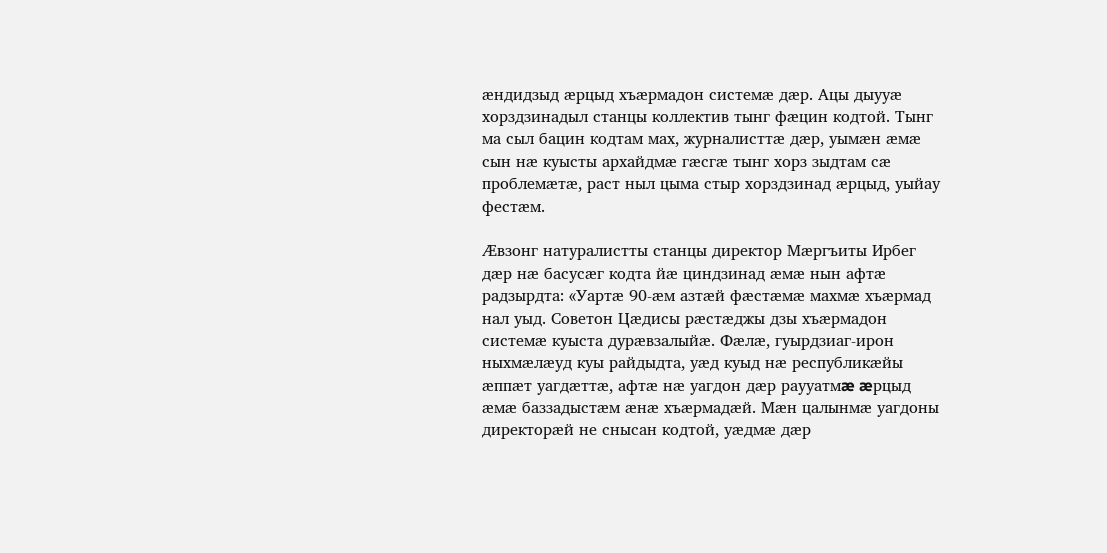æндидзыд æрцыд хъæрмадон системæ дæр. Ацы дыууæ хорздзинадыл станцы коллектив тынг фæцин кодтой. Тынг ма сыл бацин кодтам мах, журналисттæ дæр, уымæн æмæ сын нæ куысты архайдмæ гæсгæ тынг хорз зыдтам сæ проблемæтæ, раст ныл цыма стыр хорздзинад æрцыд, уыйау фестæм.

Æвзонг натуралистты станцы директор Мæргъиты Ирбег дæр нæ басусæг кодта йæ циндзинад æмæ нын афтæ радзырдта: «Уартæ 90-æм азтæй фæстæмæ махмæ хъæрмад нал уыд. Советон Цæдисы рæстæджы дзы хъæрмадон системæ куыста дурæвзалыйæ. Фæлæ, гуырдзиаг-ирон ныхмæлæуд куы райдыдта, уæд куыд нæ республикæйы æппæт уагдæттæ, афтæ нæ уагдон дæр раууатмæ æрцыд æмæ баззадыстæм æнæ хъæрмадæй. Мæн цалынмæ уагдоны директорæй не снысан кодтой, уæдмæ дæр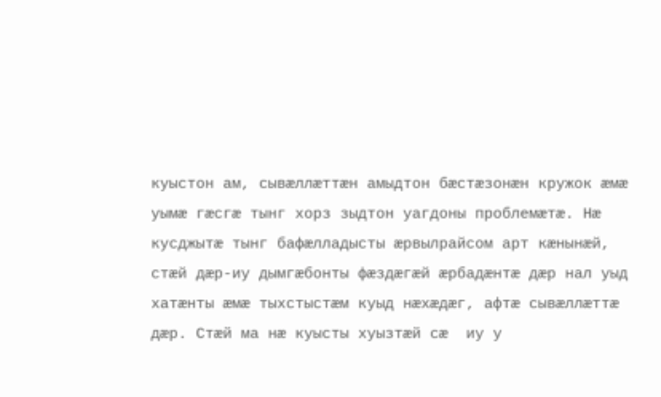куыстон ам, сывæллæттæн амыдтон бæстæзонæн кружок æмæ уымæ гæсгæ тынг хорз зыдтон уагдоны проблемæтæ. Нæ кусджытæ тынг бафæлладысты æрвылрайсом арт кæнынæй, стæй дæр-иу дымгæбонты фæздæгæй æрбадæнтæ дæр нал уыд хатæнты æмæ тыхстыстæм куыд нæхæдæг, афтæ сывæллæттæ дæр. Стæй ма нæ куысты хуызтæй сæ  иу у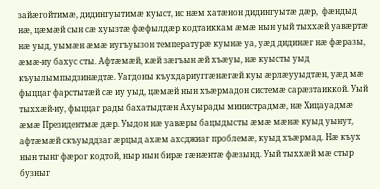зайæгойтимæ, дидингуытимæ куыст, ис нæм хатæнон дидингуытæ дæр,  фæндыд нæ, цæмæй сын сæ хуызтæ фæфылдæр кодтаиккам æмæ нын уый тыххæй уавæртæ нæ уыд, уымæн æмæ иугъуызон температурæ куынæ уа, уæд дидинæг нæ фæразы, æмæ-иу бахус сты. Афтæмæй, кæй зæгъын æй хъæуы, нæ куысты уыд къуылымпыдзинæдтæ. Уагдоны къухдариуггæнæгæй куы æрлæууыдтæн, уæд мæ фыццаг фарстытæй сæ иу уыд, цæмæй нын хъæрмадон системæ сарæзтаиккой. Уый тыххæй-иу, фыццаг рады бахатыдтæн Ахуырады министрадмæ, нæ Хицауадмæ æмæ Президентмæ дæр. Уыдон нæ уавæры бацыдысты æмæ мæнæ куыд уынут, афтæмæй скъуыддзаг æрцыд ахæм ахсджиаг проблемæ, куыд хъæрмад. Нæ къух нын тынг фæрог кодтой, ныр нын бирæ гæнæнтæ фæзынд. Уый тыххæй мæ стыр бузныг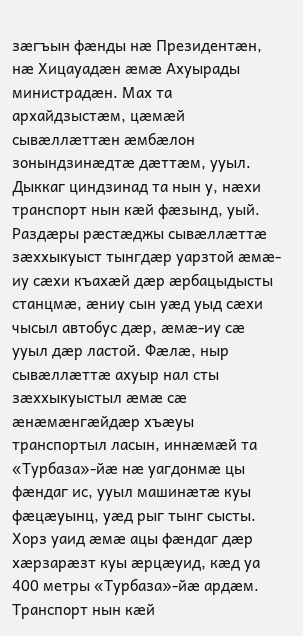зæгъын фæнды нæ Президентæн, нæ Хицауадæн æмæ Ахуырады министрадæн. Мах та архайдзыстæм, цæмæй сывæллæттæн æмбæлон зонындзинæдтæ дæттæм, ууыл. Дыккаг циндзинад та нын у, нæхи транспорт нын кæй фæзынд, уый. Раздæры рæстæджы сывæллæттæ зæххыкуыст тынгдæр уарзтой æмæ-иу сæхи къахæй дæр æрбацыдысты станцмæ, æниу сын уæд уыд сæхи чысыл автобус дæр, æмæ-иу сæ ууыл дæр ластой. Фæлæ, ныр сывæллæттæ ахуыр нал сты зæххыкуыстыл æмæ сæ æнæмæнгæйдæр хъæуы транспортыл ласын, иннæмæй та «Турбаза»-йæ нæ уагдонмæ цы фæндаг ис, ууыл машинæтæ куы фæцæуынц, уæд рыг тынг сысты. Хорз уаид æмæ ацы фæндаг дæр хæрзарæзт куы æрцæуид, кæд уа 400 метры «Турбаза»-йæ ардæм. Транспорт нын кæй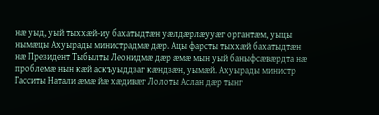нæ уыд, уый тыххæй-иу бахатыдтæн уæлдæрлæууæг органтæм, уыцы нымæцы Ахуырады министрадмæ дæр. Ацы фарсты тыххæй бахатыдтæн нæ Президент Тыбылты Леонидмæ дæр æмæ мын уый баныфсæвæрдта нæ проблемæ нын кæй аскъуыддзаг кæндзæн, уымæй. Ахуырады министр Гасситы Натали æмæ йæ хæдивæг Лолоты Аслан дæр тынг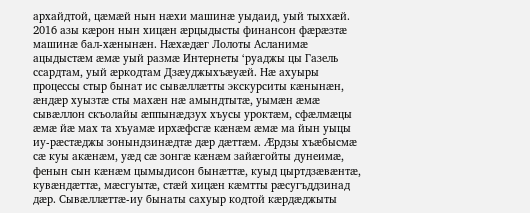архайдтой, цæмæй нын нæхи машинæ уыдаид, уый тыххæй. 2016 азы кæрон нын хицæн æрцыдысты финансон фæрæзтæ машинæ бал-хæнынæн. Нæхæдæг Лолоты Асланимæ ацыдыстæм æмæ уый размæ Интернеты ‘руаджы цы Газель ссардтам, уый æркодтам Дзæуджыхъæуæй. Нæ ахуыры процессы стыр бынат ис сывæллæтты экскурситы кæнынæн, æндæр хуызтæ сты махæн нæ амындтытæ, уымæн æмæ сывæллон скъолайы æппынæдзух хъусы уроктæм, сфæлмæцы æмæ йæ мах та хъуамæ ирхæфсгæ кæнæм æмæ ма йын уыцы иу-рæстæджы зонындзинæдтæ дæр дæттæм. Æрдзы хъæбысмæ сæ куы акæнæм, уæд сæ зонгæ кæнæм зайæгойты дунеимæ, фенын сын кæнæм цымыдисон бынæттæ, куыд цыртдзæвæнтæ, кувæндæттæ, мæсгуытæ, стæй хицæн кæмтты рæсугъддзинад дæр. Сывæллæттæ-иу бынаты сахуыр кодтой кæрдæджыты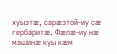хуызтæ, сарæзтой-иу сæ гербаритæ. Фæлæ-иу нæ машинæ куы кæм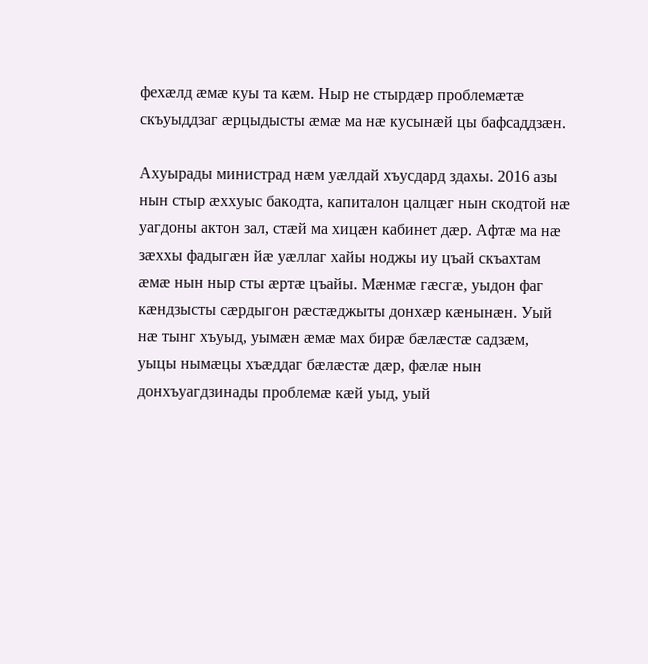фехæлд æмæ куы та кæм. Ныр не стырдæр проблемæтæ скъуыддзаг æрцыдысты æмæ ма нæ кусынæй цы бафсаддзæн.

Ахуырады министрад нæм уæлдай хъусдард здахы. 2016 азы нын стыр æххуыс бакодта, капиталон цалцæг нын скодтой нæ уагдоны актон зал, стæй ма хицæн кабинет дæр. Афтæ ма нæ зæххы фадыгæн йæ уæллаг хайы ноджы иу цъай скъахтам æмæ нын ныр сты æртæ цъайы. Мæнмæ гæсгæ, уыдон фаг кæндзысты сæрдыгон рæстæджыты донхæр кæнынæн. Уый нæ тынг хъуыд, уымæн æмæ мах бирæ бæлæстæ садзæм, уыцы нымæцы хъæддаг бæлæстæ дæр, фæлæ нын донхъуагдзинады проблемæ кæй уыд, уый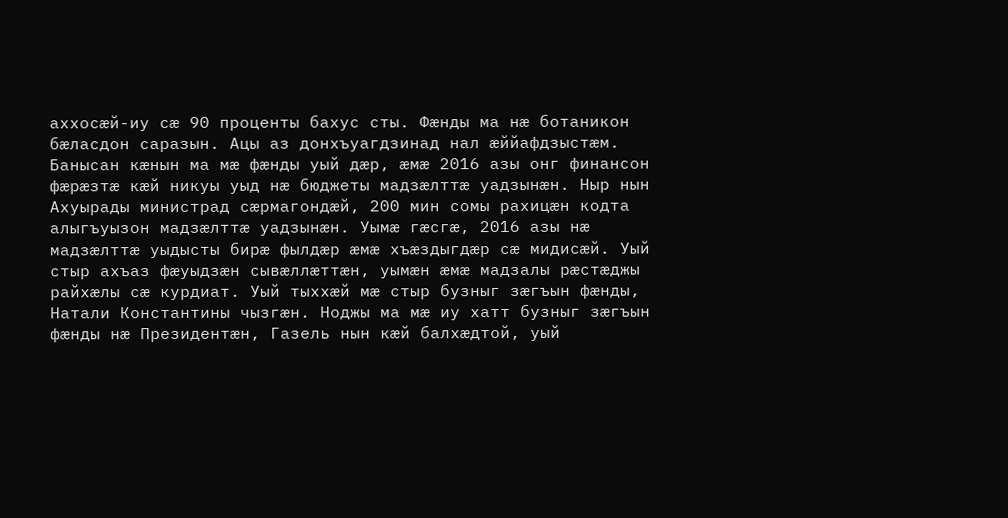аххосæй-иу сæ 90 проценты бахус сты. Фæнды ма нæ ботаникон бæласдон саразын. Ацы аз донхъуагдзинад нал æййафдзыстæм. Банысан кæнын ма мæ фæнды уый дæр, æмæ 2016 азы онг финансон фæрæзтæ кæй никуы уыд нæ бюджеты мадзæлттæ уадзынæн. Ныр нын Ахуырады министрад сæрмагондæй, 200 мин сомы рахицæн кодта алыгъуызон мадзæлттæ уадзынæн. Уымæ гæсгæ, 2016 азы нæ мадзæлттæ уыдысты бирæ фылдæр æмæ хъæздыгдæр сæ мидисæй. Уый стыр ахъаз фæуыдзæн сывæллæттæн, уымæн æмæ мадзалы рæстæджы райхæлы сæ курдиат. Уый тыххæй мæ стыр бузныг зæгъын фæнды, Натали Константины чызгæн. Ноджы ма мæ иу хатт бузныг зæгъын фæнды нæ Президентæн, Газель нын кæй балхæдтой, уый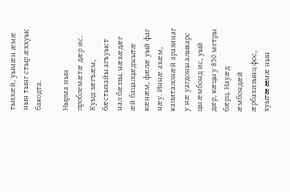тыххæй, уымæн æмæ нын тынг стыр æххуыс  бакодта.

Нырма нын проблемæтæ дæр ис. Куыд зæгъæм, бæстыхайы агъуыст нал бæззы, нæхæдæг æй бацалцæджытæ кæнæм, фæлæ уый фаг нæу. Иннæ ахæм, капиталонæй аразинаг у нæ уагдоны алыварс цы æмбонд ис, уый дæр, кæцы у 850 метры бæрц. Науæд æмбондæй æрбахизынц фос, хуытæ æмæ нын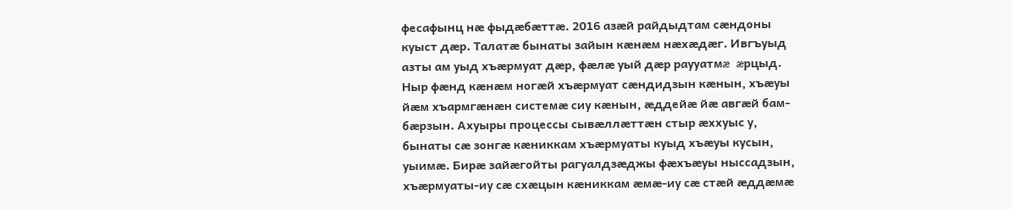фесафынц нæ фыдæбæттæ. 2016 азæй райдыдтам сæндоны куыст дæр. Талатæ бынаты зайын кæнæм нæхæдæг. Ивгъуыд азты ам уыд хъæрмуат дæр, фæлæ уый дæр раууатмæ æрцыд. Ныр фæнд кæнæм ногæй хъæрмуат сæндидзын кæнын, хъæуы йæм хъармгæнæн системæ сиу кæнын, æддейæ йæ авгæй бам-бæрзын. Ахуыры процессы сывæллæттæн стыр æххуыс у, бынаты сæ зонгæ кæниккам хъæрмуаты куыд хъæуы кусын, уыимæ. Бирæ зайæгойты рагуалдзæджы фæхъæуы ныссадзын, хъæрмуаты-иу сæ схæцын кæниккам æмæ-иу сæ стæй æддæмæ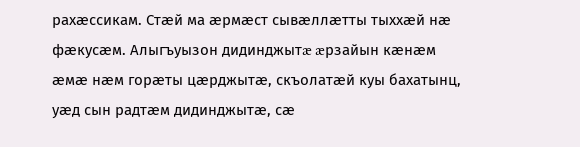рахæссикам. Стæй ма æрмæст сывæллæтты тыххæй нæ фæкусæм. Алыгъуызон дидинджытæ æрзайын кæнæм æмæ нæм горæты цæрджытæ, скъолатæй куы бахатынц, уæд сын радтæм дидинджытæ, сæ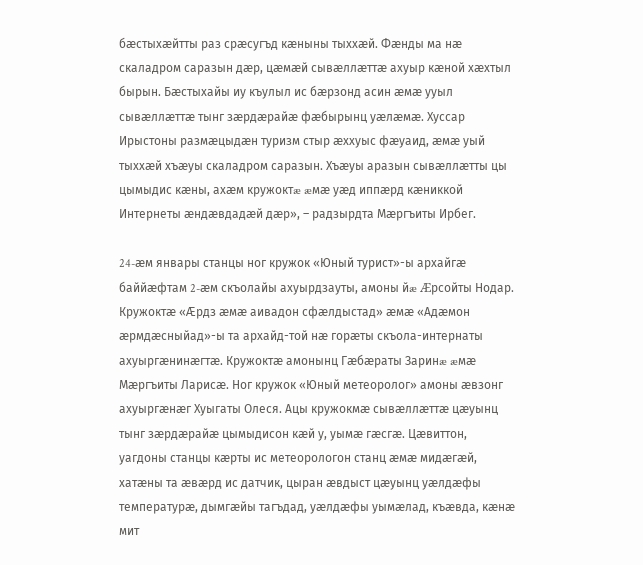бæстыхæйтты раз срæсугъд кæныны тыххæй. Фæнды ма нæ скаладром саразын дæр, цæмæй сывæллæттæ ахуыр кæной хæхтыл бырын. Бæстыхайы иу къулыл ис бæрзонд асин æмæ ууыл сывæллæттæ тынг зæрдæрайæ фæбырынц уæлæмæ. Хуссар Ирыстоны размæцыдæн туризм стыр æххуыс фæуаид, æмæ уый тыххæй хъæуы скаладром саразын. Хъæуы аразын сывæллæтты цы цымыдис кæны, ахæм кружоктæ æмæ уæд иппæрд кæниккой Интернеты æндæвдадæй дæр», – радзырдта Мæргъиты Ирбег.

24-æм январы станцы ног кружок «Юный турист»-ы архайгæ баййæфтам 2-æм скъолайы ахуырдзауты, амоны йæ Æрсойты Нодар. Кружоктæ «Æрдз æмæ аивадон сфæлдыстад» æмæ «Адæмон æрмдæсныйад»-ы та архайд-той нæ горæты скъола-интернаты ахуыргæнинæгтæ. Кружоктæ амонынц Гæбæраты Заринæ æмæ Мæргъиты Ларисæ. Ног кружок «Юный метеоролог» амоны æвзонг ахуыргæнæг Хуыгаты Олеся. Ацы кружокмæ сывæллæттæ цæуынц тынг зæрдæрайæ цымыдисон кæй у, уымæ гæсгæ. Цæвиттон, уагдоны станцы кæрты ис метеорологон станц æмæ мидæгæй, хатæны та æвæрд ис датчик, цыран æвдыст цæуынц уæлдæфы температурæ, дымгæйы тагъдад, уæлдæфы уымæлад, къæвда, кæнæ мит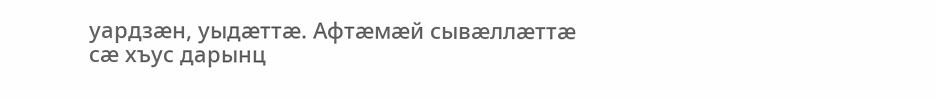уардзæн, уыдæттæ. Афтæмæй сывæллæттæ сæ хъус дарынц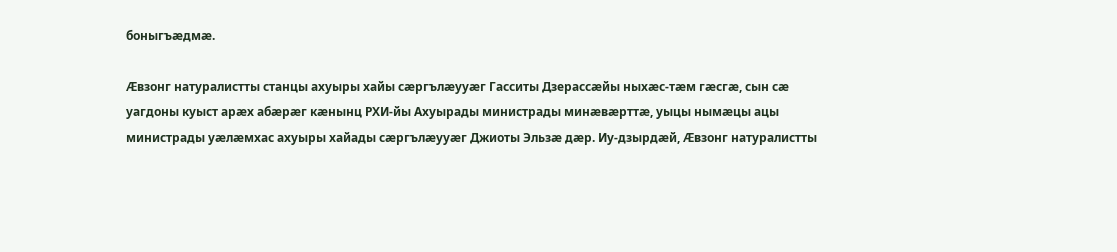боныгъæдмæ.

Æвзонг натуралистты станцы ахуыры хайы сæргълæууæг Гасситы Дзерассæйы ныхæс-тæм гæсгæ, сын сæ уагдоны куыст арæх абæрæг кæнынц РХИ-йы Ахуырады министрады минæвæрттæ, уыцы нымæцы ацы министрады уæлæмхас ахуыры хайады сæргълæууæг Джиоты Эльзæ дæр. Иу-дзырдæй, Æвзонг натуралистты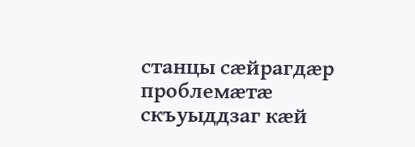станцы сæйрагдæр проблемæтæ скъуыддзаг кæй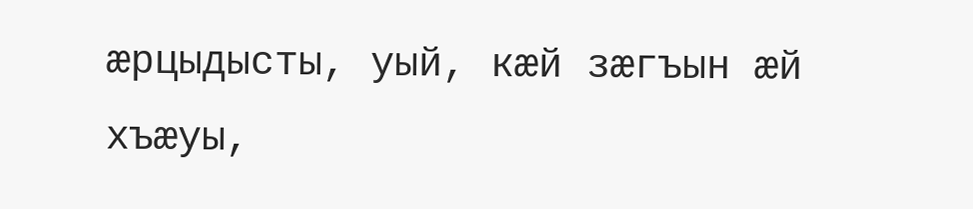æрцыдысты, уый, кæй зæгъын æй хъæуы,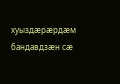хуыздæрæрдæм бандавдзæн сæ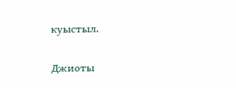куыстыл.

Джиоты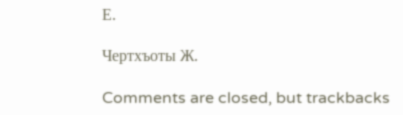Е.

Чертхъоты Ж.

Comments are closed, but trackbacks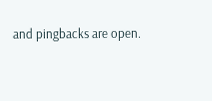and pingbacks are open.